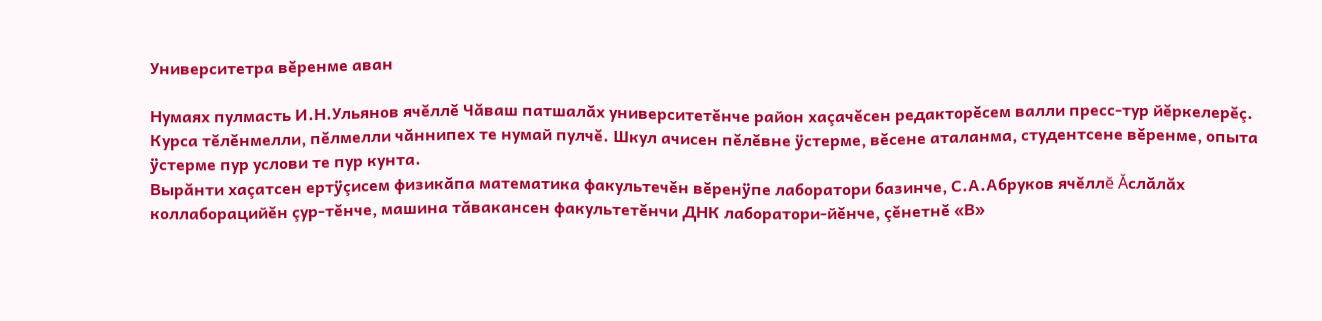Университетра вĕренме аван

Нумаях пулмасть И.Н.Ульянов ячĕллĕ Чăваш патшалăх университетĕнче район хаçачĕсен редакторĕсем валли пресс-тур йĕркелерĕç. Курса тĕлĕнмелли, пĕлмелли чăннипех те нумай пулчĕ. Шкул ачисен пĕлĕвне ÿстерме, вĕсене аталанма, студентсене вĕренме, опыта ÿстерме пур услови те пур кунта.
Вырăнти хаçатсен ертÿçисем физикăпа математика факультечĕн вĕренÿпе лаборатори базинче, С.А.Абруков ячĕллĕ Ăслăлăх коллаборацийĕн çур-тĕнче, машина тăвакансен факультетĕнчи ДНК лаборатори-йĕнче, çĕнетнĕ «В»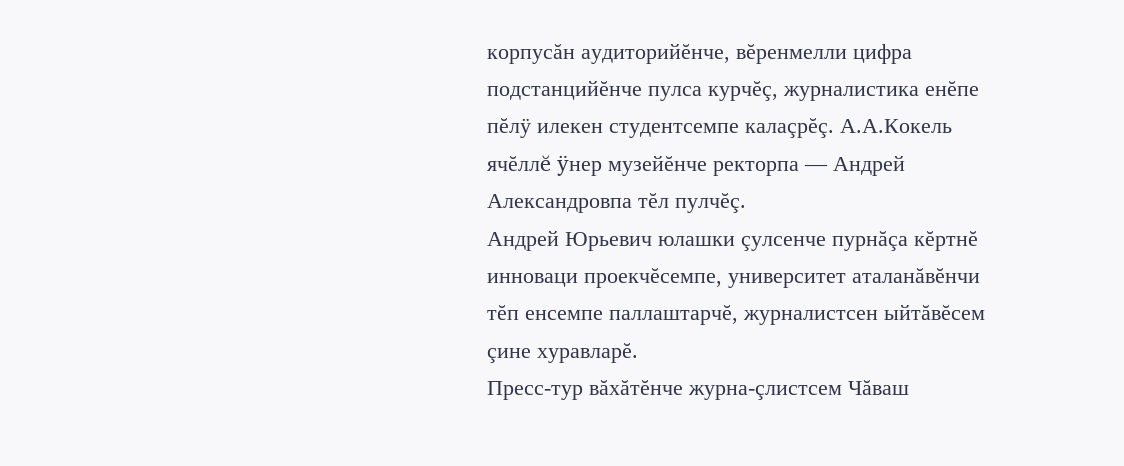корпусăн аудиторийĕнче, вĕренмелли цифра подстанцийĕнче пулса курчĕç, журналистика енĕпе пĕлÿ илекен студентсемпе калаçрĕç. А.А.Кокель ячĕллĕ ÿнер музейĕнче ректорпа — Андрей Александровпа тĕл пулчĕç.
Андрей Юрьевич юлашки çулсенче пурнăçа кĕртнĕ инноваци проекчĕсемпе, университет аталанăвĕнчи тĕп енсемпе паллаштарчĕ, журналистсен ыйтăвĕсем çине хуравларĕ.
Пресс-тур вăхăтĕнче журна-çлистсем Чăваш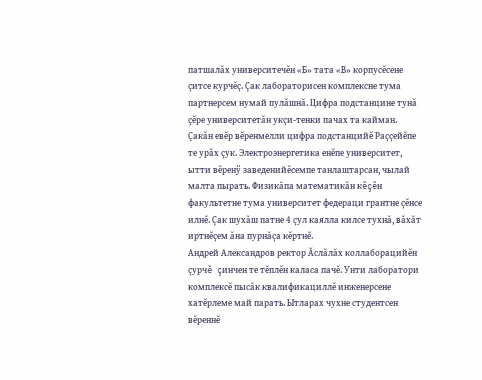патшалăх университечĕн «Б» тата «В» корпусĕсене çитсе курчĕç. Çак лабораторисен комплексне тума партнерсем нумай пулăшнă. Цифра подстанцине тунă çĕре университетăн укçи-тенки пачах та кайман. Çакăн евĕр вĕренмелли цифра подстанцийĕ Раççейĕпе те урăх çук. Электроэнергетика енĕпе университет, ытти вĕренÿ заведенийĕсемпе танлаштарсан, чылай малта пырать. Физикăпа математикăн кĕçĕн факультетне тума университет федераци грантне çĕнсе илнĕ. Çак шухăш патне 4 çул каялла килсе тухнă, вăхăт иртнĕçем ăна пурнăçа кĕртнĕ.
Андрей Александров ректор Ăслăлăх коллаборацийĕн çурчĕ çинчен те тĕплĕн каласа пачĕ. Унти лаборатори комплексĕ пысăк квалификациллĕ инженерсене хатĕрлеме май парать. Ытларах чухне студентсен вĕреннĕ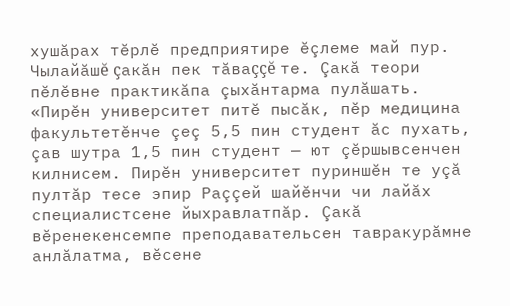хушăрах тĕрлĕ предприятире ĕçлеме май пур. Чылайăшĕ çакăн пек тăваççĕ те. Çакă теори пĕлĕвне практикăпа çыхăнтарма пулăшать.
«Пирĕн университет питĕ пысăк, пĕр медицина факультетĕнче çеç 5,5 пин студент ăс пухать, çав шутра 1,5 пин студент — ют çĕршывсенчен килнисем. Пирĕн университет пуриншĕн те уçă пултăр тесе эпир Раççей шайĕнчи чи лайăх специалистсене йыхравлатпăр. Çакă вĕренекенсемпе преподавательсен тавракурăмне анлăлатма, вĕсене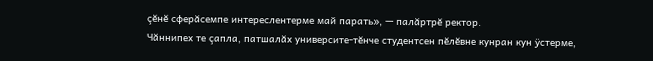çĕнĕ сферăсемпе интереслентерме май парать», — палăртрĕ ректор.
Чăннипех те çапла, патшалăх университе-тĕнче студентсен пĕлĕвне кунран кун ÿстерме,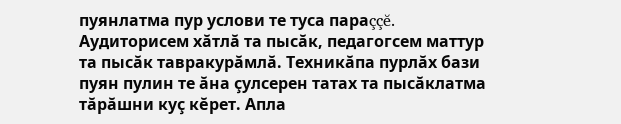пуянлатма пур услови те туса параççĕ. Аудиторисем хăтлă та пысăк, педагогсем маттур та пысăк тавракурăмлă. Техникăпа пурлăх бази пуян пулин те ăна çулсерен татах та пысăклатма тăрăшни куç кĕрет. Апла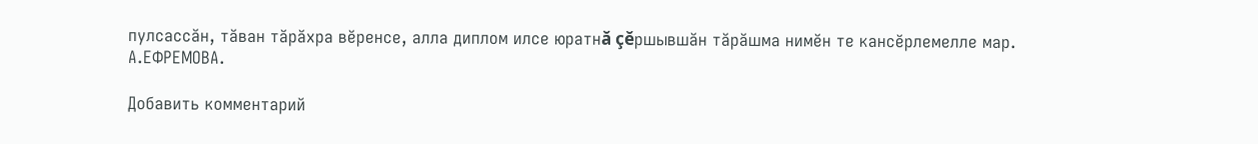пулсассăн, тăван тăрăхра вĕренсе, алла диплом илсе юратнă çĕршывшăн тăрăшма нимĕн те кансĕрлемелле мар.
А.ЕФРЕМОВА.

Добавить комментарий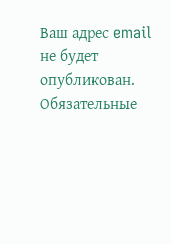Ваш адрес email не будет опубликован. Обязательные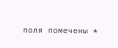поля помечены *